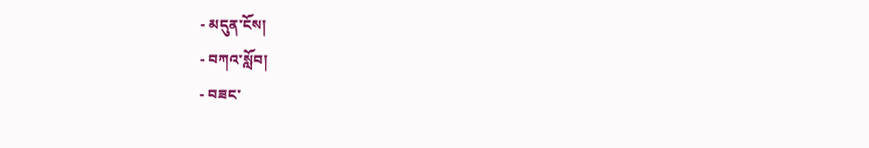- མདུན་ངོས།
- བཀའ་སློབ།
- བཟང་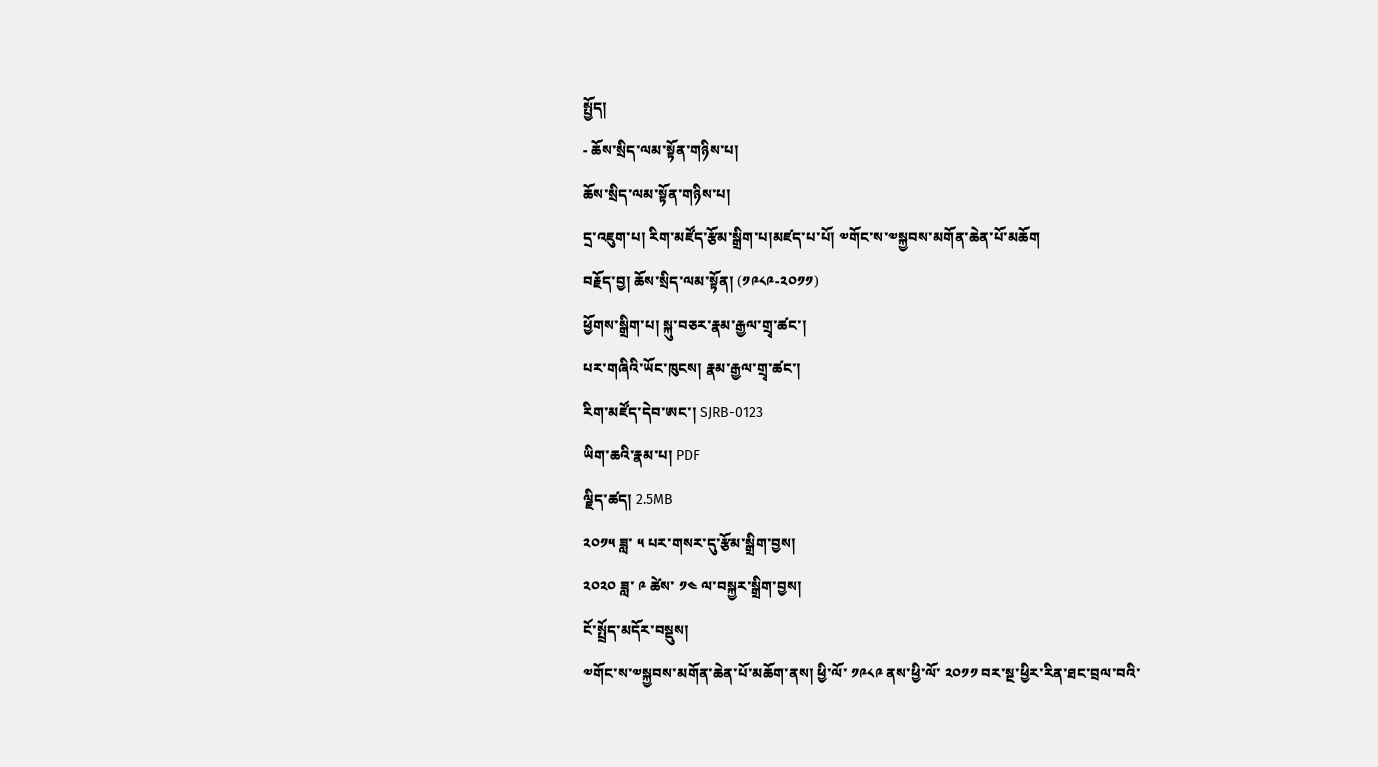སྤྱོད།
- ཆོས་སྲིད་ལམ་སྟོན་གཉིས་པ།
ཆོས་སྲིད་ལམ་སྟོན་གཉིས་པ།
དྲ་འཇུག་པ། རིག་མཛོད་རྩོམ་སྒྲིག་པ།མཛད་པ་པོ། ༧གོང་ས་༧སྐྱབས་མགོན་ཆེན་པོ་མཆོག
བརྗོད་བྱ། ཆོས་སྲིད་ལམ་སྟོན། (༡༩༨༩-༢༠༡༡)
ཕྱོགས་སྒྲིག་པ། སྐུ་བཅར་རྣམ་རྒྱལ་གྲྭ་ཚང་།
པར་གཞིའི་ཡོང་ཁུངས། རྣམ་རྒྱལ་གྲྭ་ཚང་།
རིག་མཛོད་དེབ་ཨང་། SJRB-0123
ཡིག་ཆའི་རྣམ་པ། PDF
ལྗིད་ཚད། 2.5MB
༢༠༡༥ ཟླ་ ༥ པར་གསར་དུ་རྩོམ་སྒྲིག་བྱས།
༢༠༢༠ ཟླ་ ༩ ཚེས་ ༡༤ ལ་བསྐྱར་སྒྲིག་བྱས།
ངོ་སྤྲོད་མདོར་བསྡུས།
༧གོང་ས་༧སྐྱབས་མགོན་ཆེན་པོ་མཆོག་ནས། ཕྱི་ལོ་ ༡༩༨༩ ནས་ཕྱི་ལོ་ ༢༠༡༡ བར་སྔ་ཕྱིར་རིན་ཐང་བྲལ་བའི་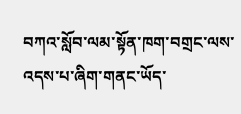བཀའ་སློབ་ལམ་སྟོན་ཁག་བགྲང་ལས་འདས་པ་ཞིག་གནང་ཡོད་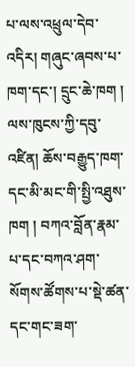པ་ལས་འཕྲུལ་དེབ་འདིར། གཞུང་ཞབས་པ་ཁག་དང་། དྲུང་ཆེ་ཁག ། ལས་ཁུངས་ཀྱི་དབུ་འཛིན། ཆོས་བརྒྱུད་ཁག་དང་མི་མང་གི་སྤྱི་འཐུས་ཁག ། བཀའ་བློན་རྣམ་པ་དང་བཀའ་ཤག་སོགས་ཚོགས་པ་སྡེ་ཚན་དང་གང་ཟག་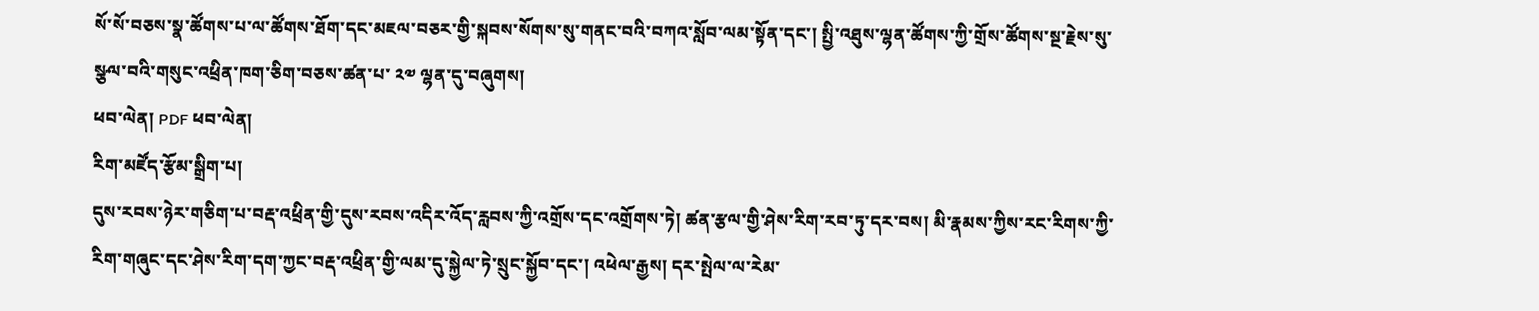སོ་སོ་བཅས་སྣ་ཚོགས་པ་ལ་ཚོགས་ཐོག་དང་མཇལ་བཅར་གྱི་སྐབས་སོགས་སུ་གནང་བའི་བཀའ་སློབ་ལམ་སྟོན་དང་། སྤྱི་འཐུས་ལྷན་ཚོགས་ཀྱི་གྲོས་ཚོགས་སྔ་རྗེས་སུ་སྩལ་བའི་གསུང་འཕྲིན་ཁག་ཅིག་བཅས་ཚན་པ་ ༢༧ ལྷན་དུ་བཞུགས།
ཕབ་ལེན། PDF ཕབ་ལེན།
རིག་མཛོད་རྩོམ་སྒྲིག་པ།
དུས་རབས་ཉེར་གཅིག་པ་བརྡ་འཕྲིན་གྱི་དུས་རབས་འདིར་འོད་རླབས་ཀྱི་འགྲོས་དང་འགྲོགས་ཏེ། ཚན་རྩལ་གྱི་ཤེས་རིག་རབ་ཏུ་དར་བས། མི་རྣམས་ཀྱིས་རང་རིགས་ཀྱི་རིག་གཞུང་དང་ཤེས་རིག་དག་ཀྱང་བརྡ་འཕྲིན་གྱི་ལམ་དུ་སྐྱེལ་ཏེ་སྲུང་སྐྱོབ་དང་། འཕེལ་རྒྱས། དར་སྤེལ་ལ་རེམ་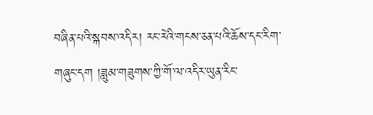བཞིན་པའི་སྐབས་འདིར། རང་རེའི་གངས་ཅན་པའི་ཆོས་དང་རིག་གཞུང་དག །ཟླུམ་གཟུགས་ཀྱི་གོ་ལ་འདིར་ཡུན་རིང་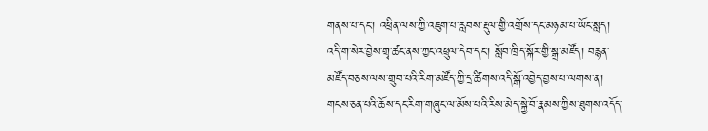གནས་པ་དང་། འཕྲིན་ལས་ཀྱི་འཇུག་པ་རླབས་རྡུལ་གྱི་འགྲོས་དང་མཉམ་པ་ཡོང་སླད། འདི་ག་སེར་བྱེས་གྲྭ་ཚང་ནས་ཀྱང་འཕྲུལ་དེབ་དང་། སློབ་ཁྲིད་སྐོར་གྱི་སྒྲ་མཛོད། བརྙན་མཛོད་བཅས་ལས་གྲུབ་པའི་རིག་མཛོད་ཀྱི་དྲ་ཚིགས་འདི་སྒོ་འབྱེད་བྱས་པ་ལགས་ན། གངས་ཅན་པའི་ཆོས་དང་རིག་གཞུང་ལ་མོས་པའི་རིས་མེད་སྐྱེ་བོ་རྣམས་ཀྱིས་ཐུགས་འདོད་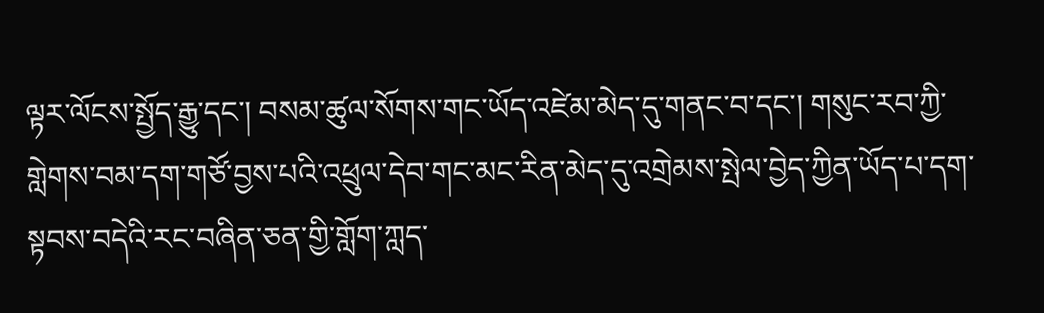ལྟར་ལོངས་སྤྱོད་རྒྱུ་དང་། བསམ་ཚུལ་སོགས་གང་ཡོད་འཛེམ་མེད་དུ་གནང་བ་དང་། གསུང་རབ་ཀྱི་གླེགས་བམ་དག་གཙོ་བྱས་པའི་འཕྲུལ་དེབ་གང་མང་རིན་མེད་དུ་འགྲེམས་སྤེལ་བྱེད་ཀྱིན་ཡོད་པ་དག་སྟབས་བདེའི་རང་བཞིན་ཅན་གྱི་གློག་ཀླད་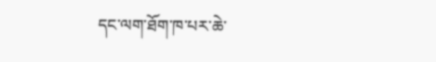དང་ལག་ཐོག་ཁ་པར་ཆེ་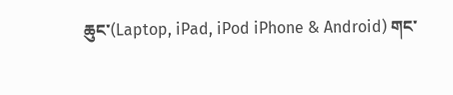ཆུང་(Laptop, iPad, iPod iPhone & Android) གང་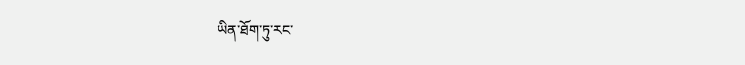ཡིན་ཐོག་ཏུ་རང་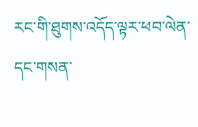རང་གི་ཐུགས་འདོད་ལྟར་ཕབ་ལེན་དང་གསན་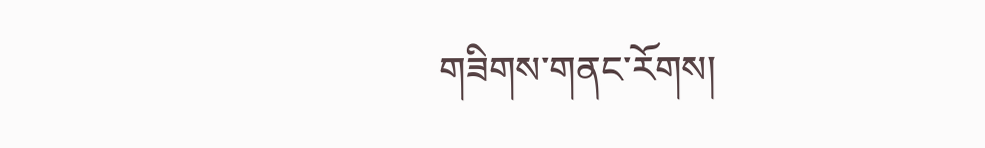གཟིགས་གནང་རོགས།